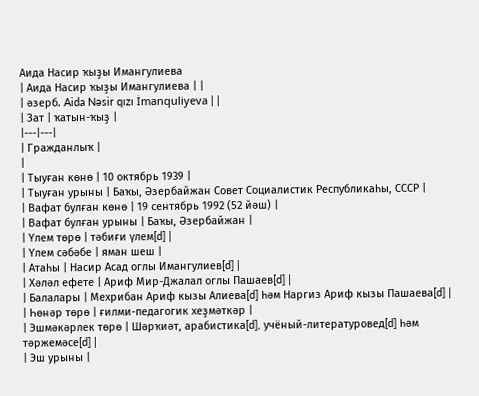Аида Насир ҡыҙы Имангулиева
| Аида Насир ҡыҙы Имангулиева | |
| әзерб. Aida Nəsir qızı İmanquliyeva | |
| Зат | ҡатын-ҡыҙ |
|---|---|
| Гражданлыҡ |
|
| Тыуған көнө | 10 октябрь 1939 |
| Тыуған урыны | Баҡы, Әзербайжан Совет Социалистик Республикаһы, СССР |
| Вафат булған көнө | 19 сентябрь 1992 (52 йәш) |
| Вафат булған урыны | Баҡы, Әзербайжан |
| Үлем төрө | тәбиғи үлем[d] |
| Үлем сәбәбе | яман шеш |
| Атаһы | Насир Асад оглы Имангулиев[d] |
| Хәләл ефете | Ариф Мир-Джалал оглы Пашаев[d] |
| Балалары | Мехрибан Ариф кызы Алиева[d] һәм Наргиз Ариф кызы Пашаева[d] |
| Һөнәр төрө | ғилми-педагогик хеҙмәткәр |
| Эшмәкәрлек төрө | Шәрҡиәт, арабистика[d], учёный-литературовед[d] һәм тәржемәсе[d] |
| Эш урыны |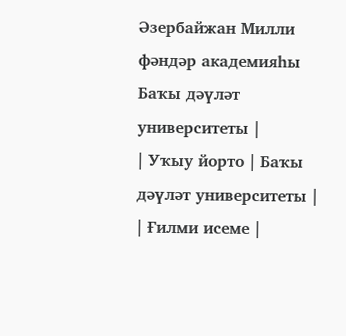Әзербайжан Милли фәндәр академияһы Баҡы дәүләт университеты |
| Уҡыу йорто | Баҡы дәүләт университеты |
| Ғилми исеме |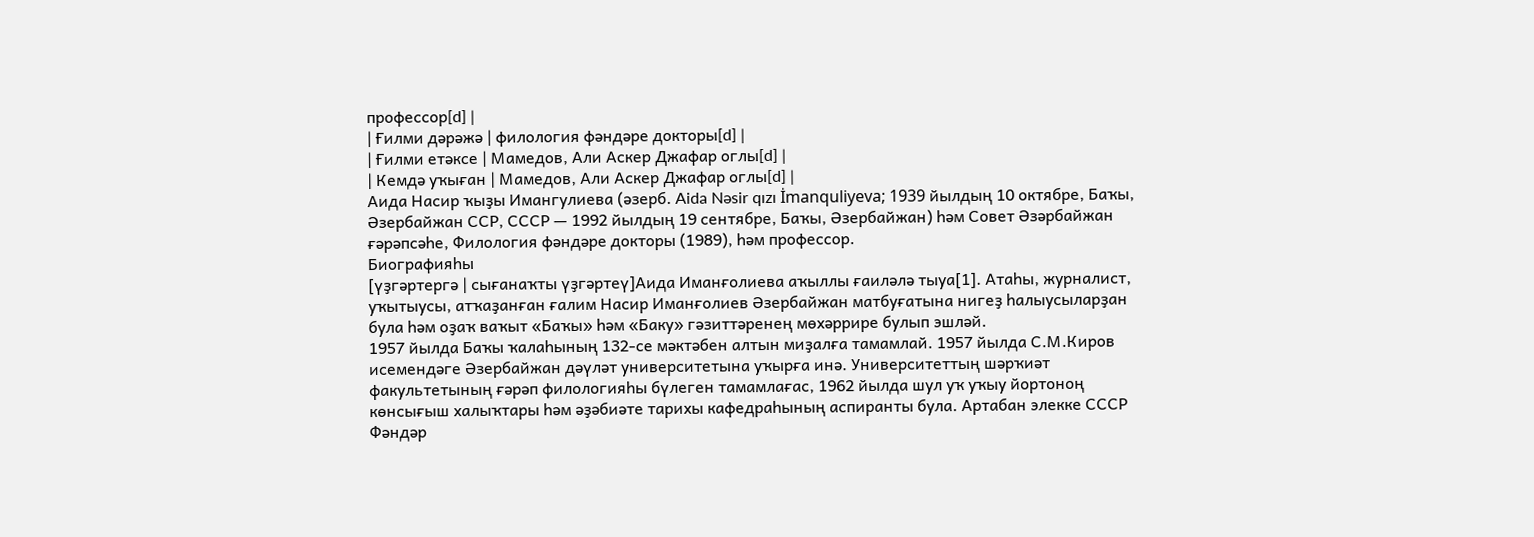профессор[d] |
| Ғилми дәрәжә | филология фәндәре докторы[d] |
| Ғилми етәксе | Мамедов, Али Аскер Джафар оглы[d] |
| Кемдә уҡыған | Мамедов, Али Аскер Джафар оглы[d] |
Аида Насир ҡыҙы Имангулиева (әзерб. Aida Nəsir qızı İmanquliyeva; 1939 йылдың 10 октябре, Баҡы, Әзербайжан ССР, СССР — 1992 йылдың 19 сентябре, Баҡы, Әзербайжан) һәм Совет Әзәрбайжан ғәрәпсәһе, Филология фәндәре докторы (1989), һәм профессор.
Биографияһы
[үҙгәртергә | сығанаҡты үҙгәртеү]Аида Иманғолиева аҡыллы ғаиләлә тыуа[1]. Атаһы, журналист, уҡытыусы, атҡаҙанған ғалим Насир Иманғолиев Әзербайжан матбуғатына нигеҙ һалыусыларҙан була һәм оҙаҡ ваҡыт «Баҡы» һәм «Баку» гәзиттәренең мөхәррире булып эшләй.
1957 йылда Баҡы ҡалаһының 132-се мәктәбен алтын миҙалға тамамлай. 1957 йылда С.М.Киров исемендәге Әзербайжан дәүләт университетына уҡырға инә. Университеттың шәрҡиәт факультетының ғәрәп филологияһы бүлеген тамамлағас, 1962 йылда шул уҡ уҡыу йортоноң көнсығыш халыҡтары һәм әҙәбиәте тарихы кафедраһының аспиранты була. Артабан элекке СССР Фәндәр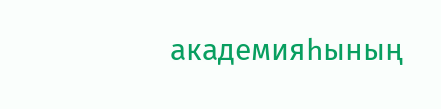академияһының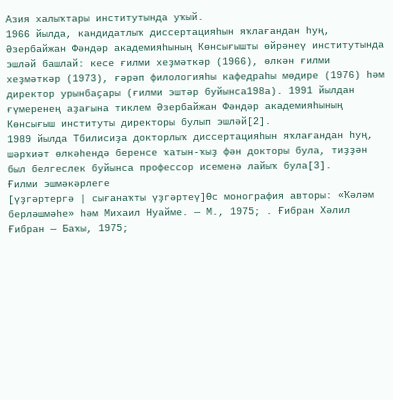Азия халыҡтары институтында уҡый.
1966 йылда, кандидатлыҡ диссертацияһын яҡлағандан һуң, Әзербайжан Фәндәр академияһының Көнсығышты өйрәнеү институтында эшләй башлай: кесе ғилми хеҙмәткәр (1966), өлкән ғилми хеҙмәткәр (1973), ғәрәп филологияһы кафедраһы мөдире (1976) һәм директор урынбаҫары (ғилми эштәр буйынса198а). 1991 йылдан ғүмеренең аҙағына тиклем Әзербайжан Фәндәр академияһының Көнсығыш институты директоры булып эшләй[2].
1989 йылда Тбилисиҙа докторлыҡ диссертацияһын яҡлағандан һуң, шәрҡиәт өлкәһендә беренсе ҡатын-ҡыҙ фән докторы була, тиҙҙән был белгеслек буйынса профессор исеменә лайыҡ була[3].
Ғилми эшмәкәрлеге
[үҙгәртергә | сығанаҡты үҙгәртеү]Өс монография авторы: «Ҡәләм берләшмәһе» һәм Михаил Нуайме. — М., 1975; . Ғибран Хәлил Ғибран — Баҡы, 1975;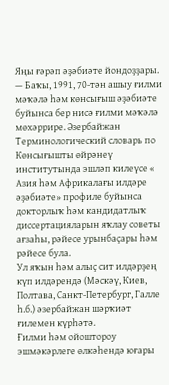Яңы ғәрәп әҙәбиәте йондоҙҙары. — Баҡы, 1991, 70-тән ашыу ғилми мәҡәлә һәм көнсығыш әҙәбиәте буйынса бер нисә ғилми мәҡәлә мөхәррире. Әзербайжан Терминологический словарь по Көнсығышты өйрәнеү институтында эшләп килеүсе « Азия һәм Африкалағы илдәре әҙәбиәте» профиле буйынса докторлыҡ һәм кандидатлыҡ диссертацияларын яҡлау советы ағзаһы, рәйесе урынбаҫары һәм рәйесе була.
Ул яҡын һәм алыҫ сит илдәрҙең күп илдәрендә (Мәскәү, Киев, Полтава, Санкт-Петербург, Галле һ.б.) әзербайжан шәрҡиәт ғилемен күрһәтә.
Ғилми һәм ойоштороу эшмәкәрлеге өлкәһендә юғары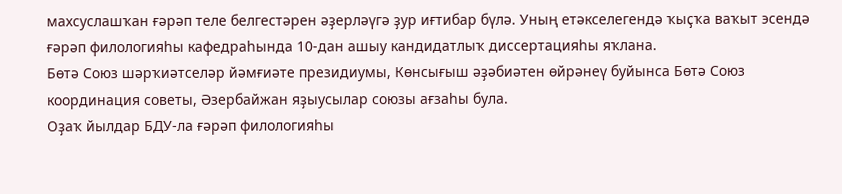махсуслашҡан ғәрәп теле белгестәрен әҙерләүгә ҙур иғтибар бүлә. Уның етәкселегендә ҡыҫҡа ваҡыт эсендә ғәрәп филологияһы кафедраһында 10-дан ашыу кандидатлыҡ диссертацияһы яҡлана.
Бөтә Союз шәрҡиәтселәр йәмғиәте президиумы, Көнсығыш әҙәбиәтен өйрәнеү буйынса Бөтә Союз координация советы, Әзербайжан яҙыусылар союзы ағзаһы була.
Оҙаҡ йылдар БДУ-ла ғәрәп филологияһы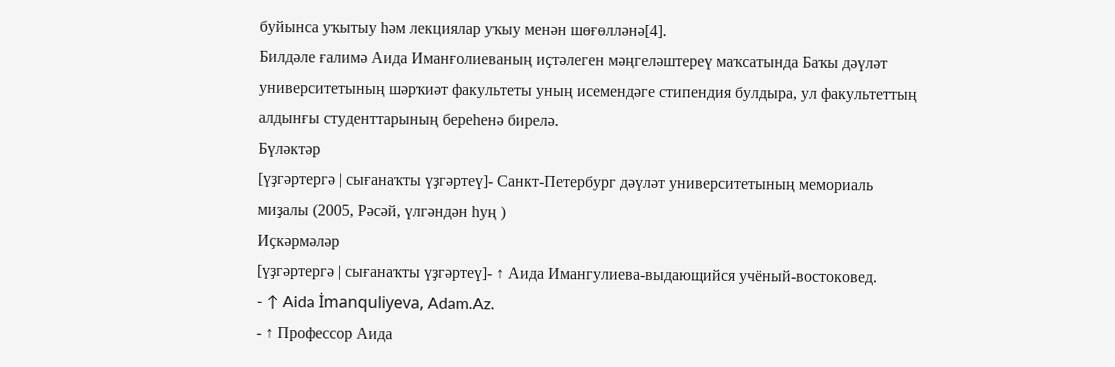буйынса уҡытыу һәм лекциялар уҡыу менән шөғөлләнә[4].
Билдәле ғалимә Аида Иманғолиеваның иҫтәлеген мәңгеләштереү маҡсатында Баҡы дәүләт университетының шәрҡиәт факультеты уның исемендәге стипендия булдыра, ул факультеттың алдынғы студенттарының береһенә бирелә.
Бүләктәр
[үҙгәртергә | сығанаҡты үҙгәртеү]- Санкт-Петербург дәүләт университетының мемориаль миҙалы (2005, Рәсәй, үлгәндән һуң )
Иҫкәрмәләр
[үҙгәртергә | сығанаҡты үҙгәртеү]- ↑ Аида Имангулиева-выдающийся учёный-востоковед.
- ↑ Aida İmanquliyeva, Adam.Az.
- ↑ Профессор Аида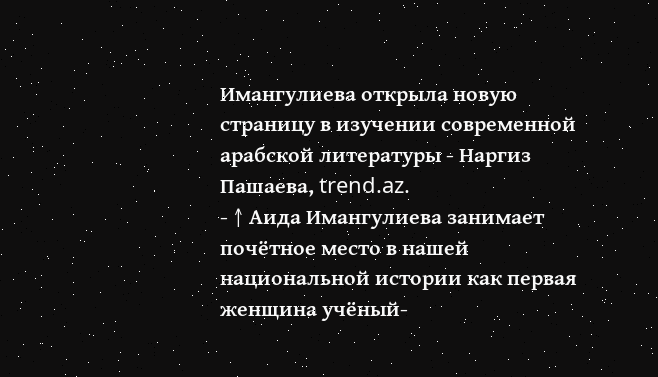Имангулиева открыла новую страницу в изучении современной арабской литературы - Наргиз Пашаева, trend.az.
- ↑ Аида Имангулиева занимает почётное место в нашей национальной истории как первая женщина учёный-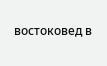востоковед в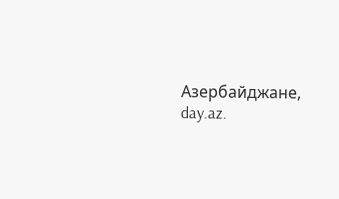Азербайджане, day.az.